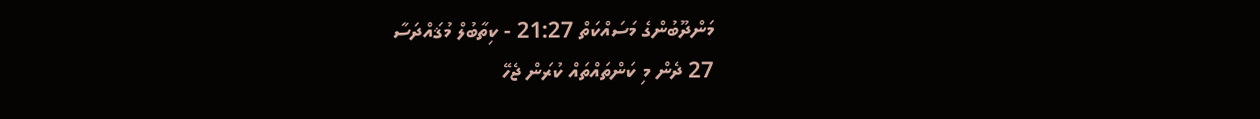މަންދޫބުންގެ މަސައްކަތް 21:27 - ކިތާބުލް މުޤައްދަސާ
27 ދެން މި ކަންތައްތައް ކުރަން ޖެހޭ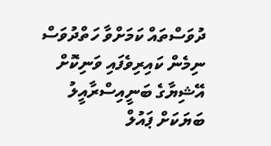ދުވަސްތައް ކަމަށްވާ ހަތްދުވަސް ނިމެން ކައިރިވެފައި ވަނިކޮށް އޭޝިޔާގެ ބަނީއިސްރާއީލު ބަޔަކަށް ޕައުލް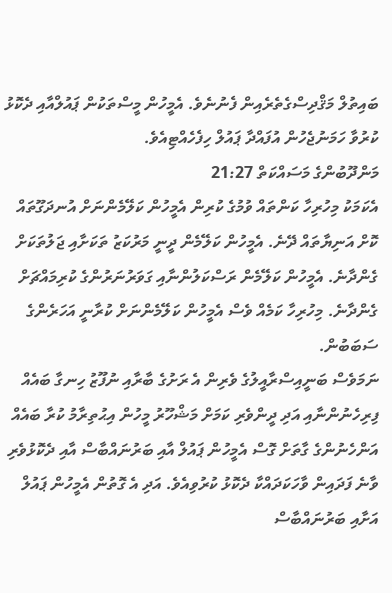ބައިތުލް މަޤްދިސްގެތެރެއިން ފެނުނެވެ. އެމީހުން މީސްތަކުން ޕައުލްއާއި ދެކޮޅު ކުރުވާ ހަމަނުޖެހުން އުފައްދާ ޕައުލް ހިފެހެއްޓިއެވެ.
މަންދޫބުންގެ މަސައްކަތް 21:27
އެކަމަކު މިހުރިހާ ކަންތައް ވުމުގެ ކުރިން އެމީހުން ކަލޭމެންނަށް އުނދަގޫތައް ކޮށް އަނިޔާތައް ދޭނެ. އެމީހުން ކަލޭމެން ދީނީ މަރުކަޒު ތަކަށާއި ޖަލުތަކަށް ގެންދާނެ. އެމީހުން ކަލޭމެން ރަސްކަލުންނާއި ގަވަރުނަރުންގެ ކުރިމައްޗަށް ގެންދާނެ. މިހުރިހާ ކަމެއް ވެސް އެމީހުން ކަލޭމެންނަށް ކުރާނީ އަހަރެންގެ ސަބަބުން.
ނަމަވެސް ބަނީއިސްރާއީލުގެ ވެރިން އެ ރަށުގެ ބާރާއި ނުފޫޒު ހިނގާ ބައެއް ފިރިހެނުންނާއި އަދި ދީންވެރި ކަމަށް މަޝްހޫރު މީހުން އިޙުތިރާމު ކުރާ ބައެއް އަންހެނުންގެ ގާތަށް ގޮސް އެމީހުން ޕައުލް އާއި ބަރުނައްބާސް އާއި ދެކޮޅުވެރި ވާނެ ފަދައިން ވާހަކަދައްކާ ދެކޮޅު ކުރުވިއެވެ. އަދި އެ ގޮތުން އެމީހުން ޕައުލް އަށާއި ބަރުނައްބާސް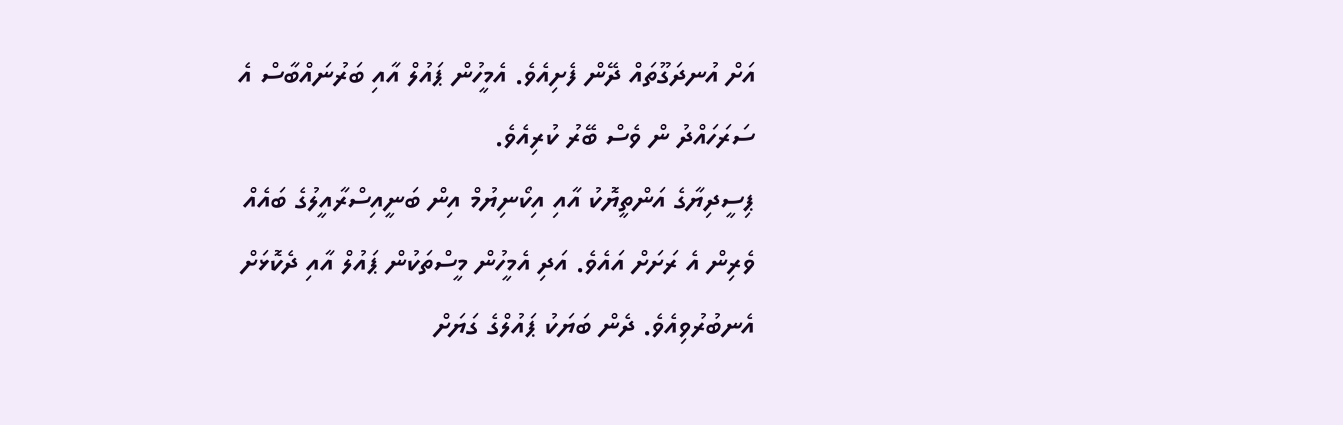އަށް އުނދަގޫތައް ދޭން ފެށިއެވެ. އެމީހުން ޕައުލް އާއި ބަރުނައްބާސް އެ ސަރަހައްދު ން ވެސް ބޭރު ކުރިއެވެ.
ޕިސީދިޔާގެ އަންތީޔޮކު އާއި އިކޯނިޔުމް އިން ބަނީއިސްރާއީލުގެ ބައެއް ވެރިން އެ ރަށަށް އައެވެ. އަދި އެމީހުން މީސްތަކުން ޕައުލް އާއި ދެކޮޅަށް އެނބުރުވިއެވެ. ދެން ބަޔަކު ޕައުލްގެ ގަޔަށް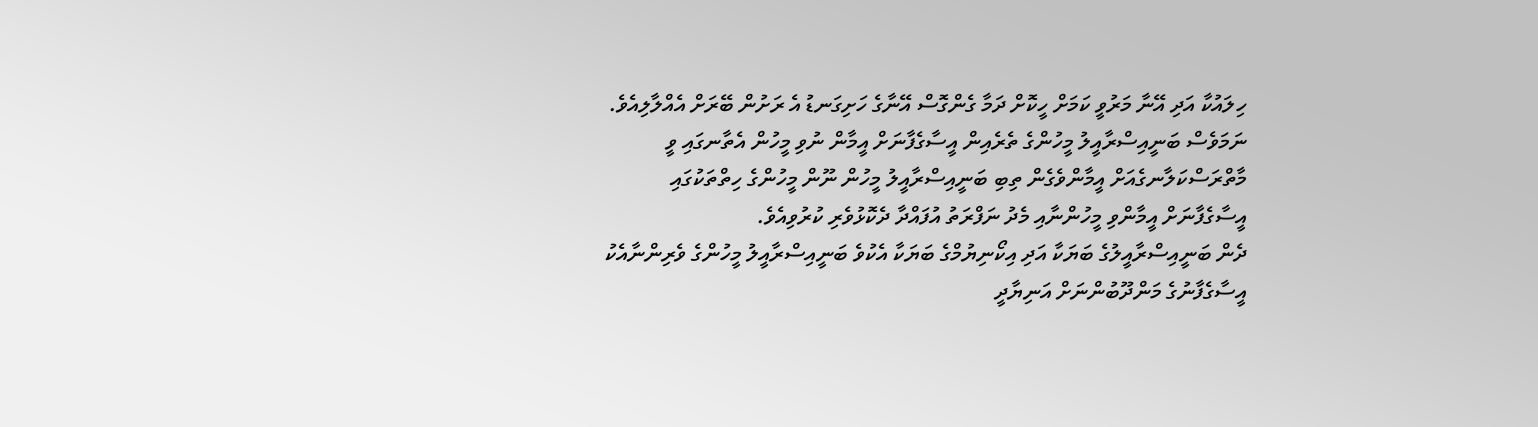ހިލައުކާ އަދި އޭނާ މަރުވީ ކަމަށް ހީކޮށް ދަމާ ގެންގޮސް އޭނާގެ ހަށިގަނޑު އެ ރަށުން ބޭރަށް އެއްލާލިއެވެ.
ނަމަވެސް ބަނީއިސްރާއީލު މީހުންގެ ތެރެއިން އީސާގެފާނަށް އީމާން ނުވި މީހުން އެތާނގައި ވީ މާތްރަސްކަލާނގެއަށް އީމާންވެގެން ތިބި ބަނީއިސްރާއީލު މީހުން ނޫން މީހުންގެ ހިތްތަކުގައި އީސާގެފާނަށް އީމާންވި މީހުންނާއި މެދު ނަފްރަތު އުފައްދާ ދެކޮޅުވެރި ކުރުވިއެވެ.
ދެން ބަނީއިސްރާއީލުގެ ބަޔަކާ އަދި އިކޯނިޔުމްގެ ބަޔަކާ އެކުވެ ބަނީއިސްރާއީލު މީހުންގެ ވެރިންނާއެކު އީސާގެފާނުގެ މަންދޫބުންނަށް އަނިޔާދީ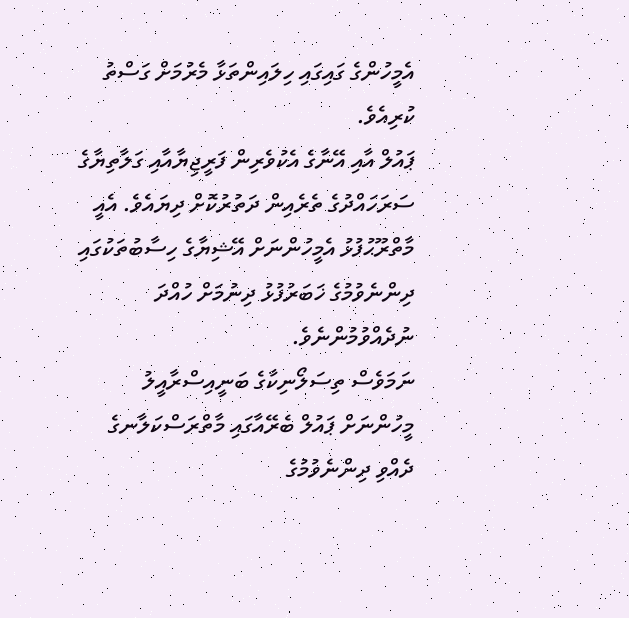އެމީހުންގެ ގައިގައި ހިލައިންތަޅާ މެރުމަށް ގަސްތު ކުރިއެވެ.
ޕައުލް އާއި އޭނާގެ އެކުވެރިން ފަރީޖިޔާއާއި ގަލާތިޔާގެ ސަރަހައްދުގެ ތެރެއިން ދަތުރުކޮށް ދިޔައެވެ. އެއީ މާތްރޫޙުފުޅު އެމީހުންނަށް އޭޝިޔާގެ ހިސާބުތަކުގައި ދިންނެވުމުގެ ޚަބަރުފުޅު ދިނުމަށް ހުއްދަ ނުދެއްވުމުންނެވެ.
ނަމަވެސް ތިސަލޯނިކާގެ ބަނީއިސްރާއީލު މީހުންނަށް ޕައުލް ބެރޭއާގައި މާތްރަސްކަލާނގެ ދެއްވި ދިންނެވުމުގެ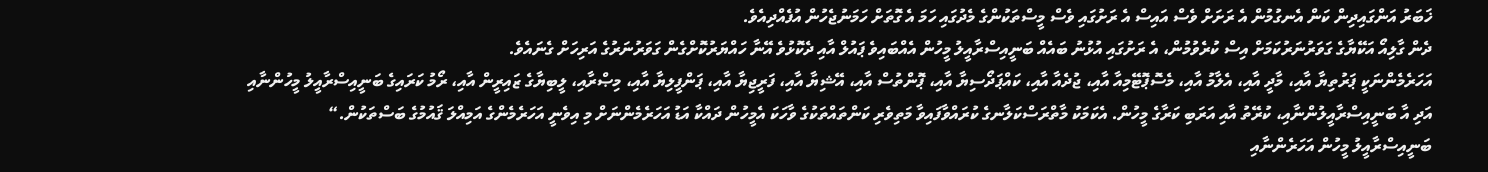ޚަބަރު އަންގައިދިން ކަން އެނގުމުން އެ ރަށަށް ވެސް އައިސް އެ ރަށުގައި ވެސް މީސްތަކުންގެ މެދުގައި ހަމަ އެ ގޮތަށް ހަމަނުޖެހުން އުފެއްދިއެވެ.
ދެން ގާލިއޯ އަކޭޔާގެ ގަވަރުނަރުކަމަށް އިސް ކުރެވުމުން، އެ ރަށުގައި އުޅުނު ބައެއް ބަނީއިސްރާއީލު މީހުން އެއްބައިވެ ޕައުލް އާއި ދެކޮޅުވެ އޭނާ ހައްޔަރުކޮށްގެން ގަވަރުނަރުގެ އަރިހަށް ގެނައެވެ.
އަހަރެމެންނަކީ ޕަރުތިޔާ އާއި، މާދީ އާއި، އެލާމު އާއި، މެސޮޕޮޓޭމިއާ އާއި، ޖުދެއާ އާއި، ކައްޕަދޯސިޔާ އާއި، ޕޮންތުސް އާއި، އޭޝިޔާ އާއި، ފަރީޖިޔާ އާއި، ޕަންފީލިޔާ އާއި، މިޞްރާއި، ލީބިޔާގެ ޒައިރީން އާއި، ރޯމު ކަރައިގެ ބަނީއިސްރާއީލު މީހުންނާއި އަދި އާ ބަނީއިސްރާއީލުންނާއި، ކުރޭތު އާއި އަރަބި ކަރާގެ މީހުން. އެކަމަކު މާތްރަސްކަލާނގެ ކުރައްވާފައިވާ މަތިވެރި ކަންތައްތަކުގެ ވާހަކަ އެމީހުން ދައްކާ އަޑު އަހަރެމެންނަށް މި އިވެނީ އަހަރެމެންގެ އަމިއްލަ ޤައުމުގެ ބަސްތަކުން.“
ބަނީއިސްރާއީލު މީހުން އަހަރެންނާއި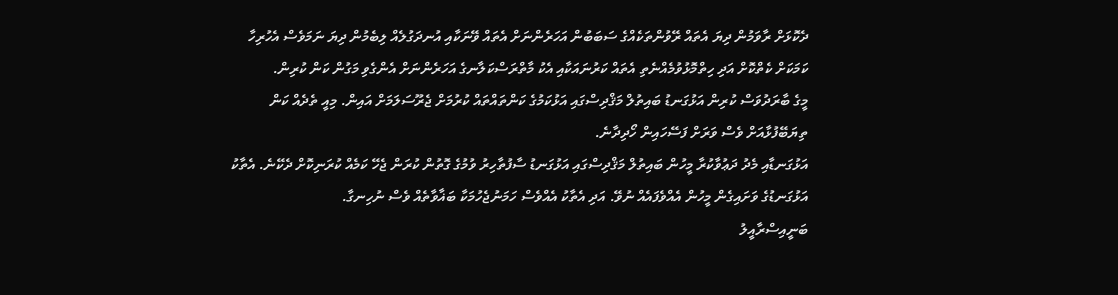ދެކޮޅަށް ރާވަމުން ދިޔަ އެތައް ރޭވުންތަކެއްގެ ސަބަބުން އަހަރެންނަށް އެތައް ވޭނަކާއި އުނދަގުލެއް ލިބެމުން ދިޔަ ނަމަވެސް އެހުރިހާ ކަމަކަށް ކެތްކޮށް އަދި ހިތްމޮޅުވުމެއްނެތި އެތައް ކަރުނައަކާއި އެކު މާތްރަސްކަލާނގެ އަހަރެންނަށް އެންގެވި މަގުން ކަން ކުރިން.
މީގެ ބާރަދުވަސް ކުރިން އަޅުގަނޑު ބައިތުލް މަޤްދިސްގައި އަޅުކަމުގެ ކަންތައްތައް ކުރުމަށް ޖެރޫސަލަމަށް އައިން. މިއީ ތެދެއް ކަން ތިޔަބޭފުޅާއަށް ވެސް ވަރަށް ފަސޭހައިން ހޯދިދާނެ.
އަޅުގަނޑާއި މެދު ދަޢުވާކުރާ މީހުން ބައިތުލް މަޤްދިސްގައި އަޅުގަނޑު ސާފުތާހިރު ވުމުގެ ގޮތުން ކުރަން ޖެހޭ ކަމެއް ކުރަނިކޮށް ދެކޭނެ. އެތާކު އަޅުގަނޑުގެ ވަށައިގެން މީހުން އެއްވެފައެއް ނުވޭ. އަދި އެތާކު އެއްވެސް ހަމަނުޖެހުމަކާ ބަޣާވާތެއް ވެސް ނުހިނގާ.
ބަނީއިސްރާއީލު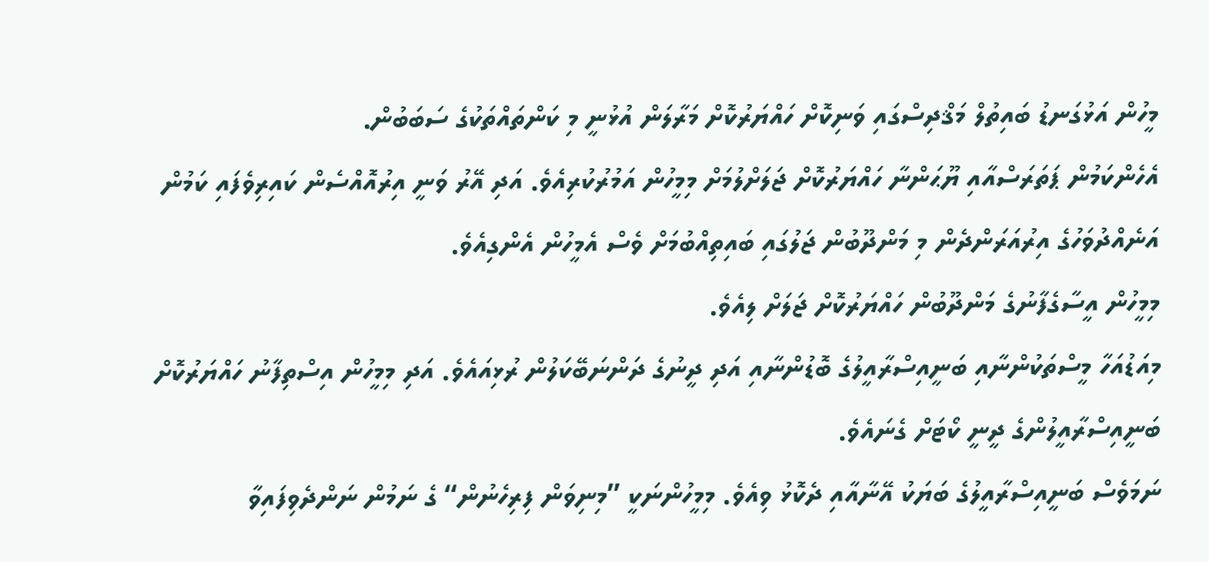މީހުން އަޅުގަނޑު ބައިތުލް މަޤްދިސްގައި ވަނިކޮށް ހައްޔަރުކޮށް މަރާލަން އުޅުނީ މި ކަންތައްތަކުގެ ސަބަބުން.
އެހެންކަމުން ޕަތަރަސްއާއި ޔޫޙަންނާ ހައްޔަރުކޮށް ޖަލަށްލުމަށް މިމީހުން އަމުރުކުރިއެވެ. އަދި އޭރު ވަނީ އިރުއޮއްސެން ކައިރިވެފައި ކަމުން އަނެއްދުވަހުގެ އިރުއަރަންދެން މި މަންދޫބުން ޖަލުގައި ބައިތިއްބުމަށް ވެސް އެމީހުން އެންގިއެވެ.
މިމީހުން އީސާގެފާނުގެ މަންދޫބުން ހައްޔަރުކޮށް ޖަލަށް ލިއެވެ.
މިއަޑުއަހާ މީސްތަކުންނާއި ބަނީއިސްރާއީލުގެ ބޮޑުންނާއި އަދި ދީނުގެ ދަންނަބޭކަލުން ރުޅިއައެވެ. އަދި މިމީހުން އިސްތިފާނު ހައްޔަރުކޮށް ބަނީއިސްރާއީލުންގެ ދީނީ ކޯޓަށް ގެނައެވެ.
ނަމަވެސް ބަނީއިސްރާއީލުގެ ބަޔަކު އޭނާއާއި ދެކޮޅު ވިއެވެ. މިމީހުންނަކީ ”މިނިވަން ފިރިހެނުން“ ގެ ނަމުން ނަންދެވިފައިވާ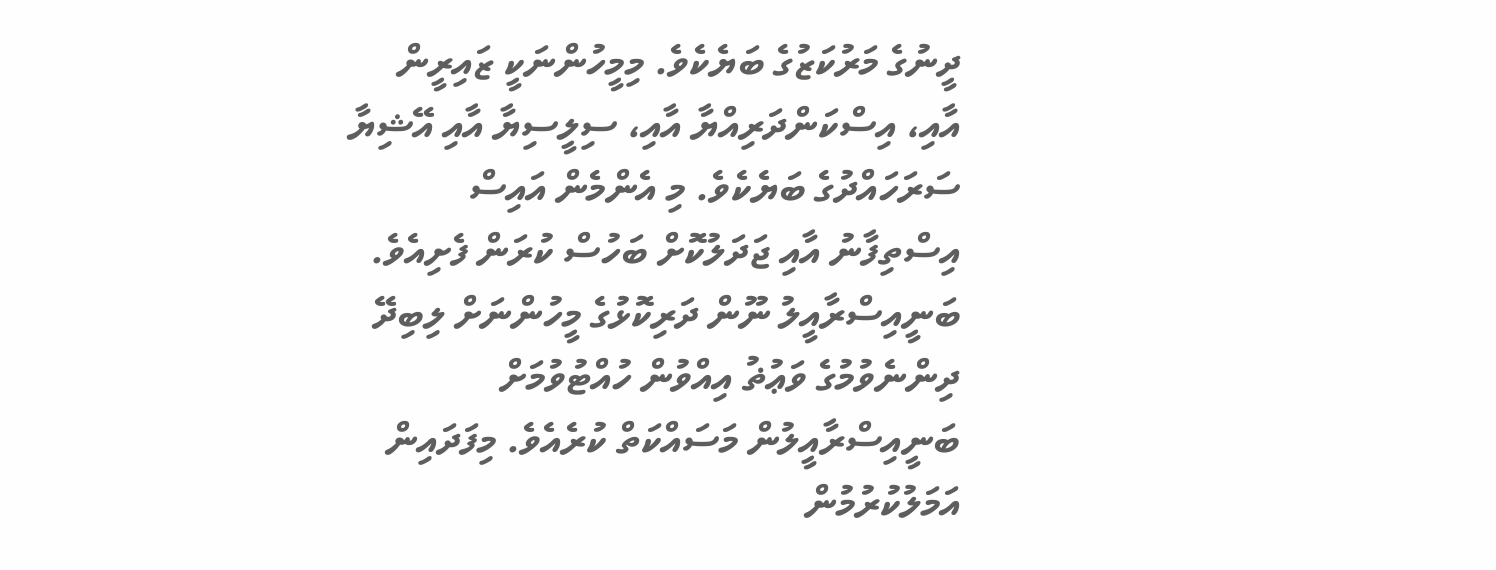ދީނުގެ މަރުކަޒުގެ ބަޔެކެވެ. މިމީހުންނަކީ ޒައިރީން އާއި، އިސްކަންދަރިއްޔާ އާއި، ސިލީސިޔާ އާއި އޭޝިޔާ ސަރަހައްދުގެ ބަޔެކެވެ. މި އެންމެން އައިސް އިސްތިފާނު އާއި ޖަދަލުކޮށް ބަހުސް ކުރަން ފެށިއެވެ.
ބަނީއިސްރާއީލު ނޫން ދަރިކޮޅުގެ މީހުންނަށް ލިބިދޭ ދިންނެވުމުގެ ވަޢުޡު އިއްވުން ހުއްޓުވުމަށް ބަނީއިސްރާއީލުން މަސައްކަތް ކުރެއެވެ. މިފަދައިން އަމަލުކުރުމުން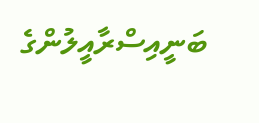ބަނީއިސްރާއީލުންގެ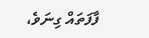ފާފަތައް ގިނަވެ،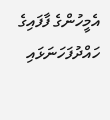އެމީހުންގެ ފާފައިގެ ހައްދުފަހަނަޅައި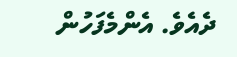ދެއެވެ. އެންމެފަހުން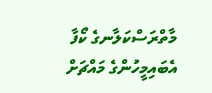މާތްރަސްކަލާނގެ ކޯފާ އެބައިމީހުންގެ މައްޗަށް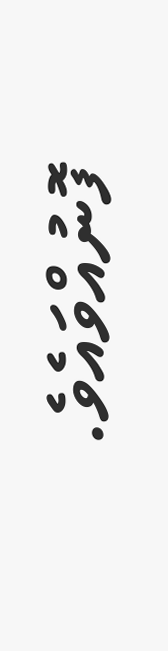ފޮނުއްވައެވެ.